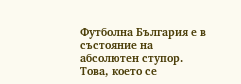Футболна България е в състояние на абсолютен ступор. Това, което се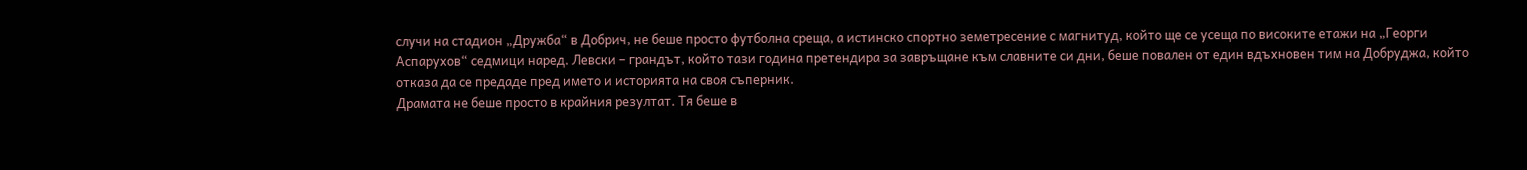случи на стадион „Дружба“ в Добрич, не беше просто футболна среща, а истинско спортно земетресение с магнитуд, който ще се усеща по високите етажи на „Георги Аспарухов“ седмици наред. Левски – грандът, който тази година претендира за завръщане към славните си дни, беше повален от един вдъхновен тим на Добруджа, който отказа да се предаде пред името и историята на своя съперник.
Драмата не беше просто в крайния резултат. Тя беше в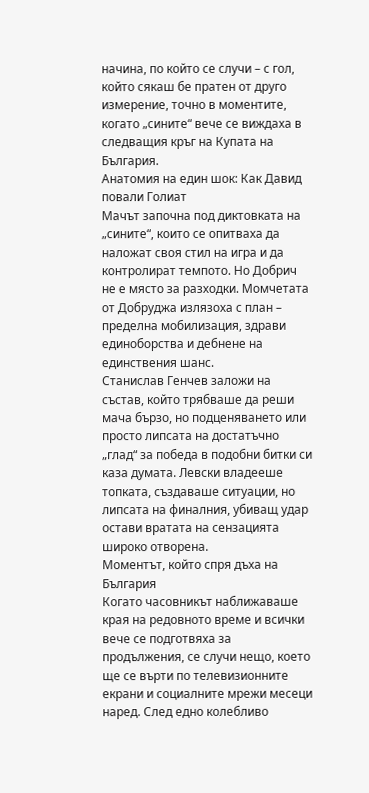начина, по който се случи – с гол, който сякаш бе пратен от друго измерение, точно в моментите, когато „сините“ вече се виждаха в следващия кръг на Купата на България.
Анатомия на един шок: Как Давид повали Голиат
Мачът започна под диктовката на „сините“, които се опитваха да наложат своя стил на игра и да контролират темпото. Но Добрич не е място за разходки. Момчетата от Добруджа излязоха с план – пределна мобилизация, здрави единоборства и дебнене на единствения шанс.
Станислав Генчев заложи на състав, който трябваше да реши мача бързо, но подценяването или просто липсата на достатъчно „глад“ за победа в подобни битки си каза думата. Левски владееше топката, създаваше ситуации, но липсата на финалния, убиващ удар остави вратата на сензацията широко отворена.
Моментът, който спря дъха на България
Когато часовникът наближаваше края на редовното време и всички вече се подготвяха за продължения, се случи нещо, което ще се върти по телевизионните екрани и социалните мрежи месеци наред. След едно колебливо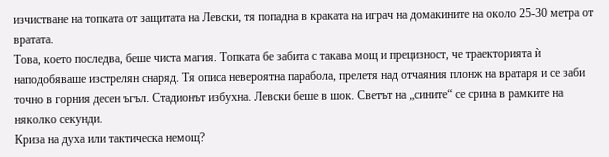изчистване на топката от защитата на Левски, тя попадна в краката на играч на домакините на около 25-30 метра от вратата.
Това, което последва, беше чиста магия. Топката бе забита с такава мощ и прецизност, че траекторията ѝ наподобяваше изстрелян снаряд. Тя описа невероятна парабола, прелетя над отчаяния плонж на вратаря и се заби точно в горния десен ъгъл. Стадионът избухна. Левски беше в шок. Светът на „сините“ се срина в рамките на няколко секунди.
Криза на духа или тактическа немощ?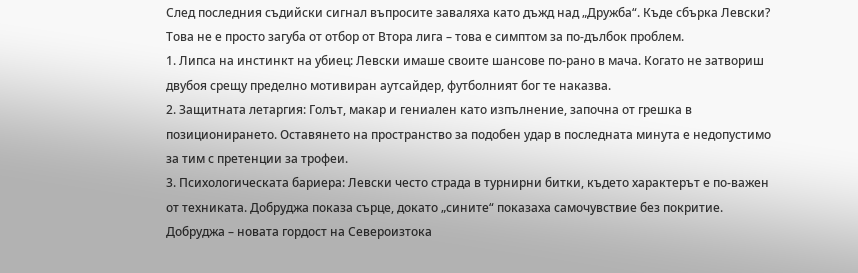След последния съдийски сигнал въпросите заваляха като дъжд над „Дружба“. Къде сбърка Левски? Това не е просто загуба от отбор от Втора лига – това е симптом за по-дълбок проблем.
1. Липса на инстинкт на убиец: Левски имаше своите шансове по-рано в мача. Когато не затвориш двубоя срещу пределно мотивиран аутсайдер, футболният бог те наказва.
2. Защитната летаргия: Голът, макар и гениален като изпълнение, започна от грешка в позиционирането. Оставянето на пространство за подобен удар в последната минута е недопустимо за тим с претенции за трофеи.
3. Психологическата бариера: Левски често страда в турнирни битки, където характерът е по-важен от техниката. Добруджа показа сърце, докато „сините“ показаха самочувствие без покритие.
Добруджа – новата гордост на Североизтока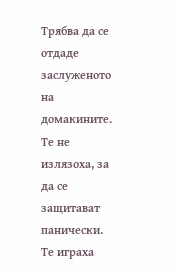Трябва да се отдаде заслуженото на домакините. Те не излязоха, за да се защитават панически. Те играха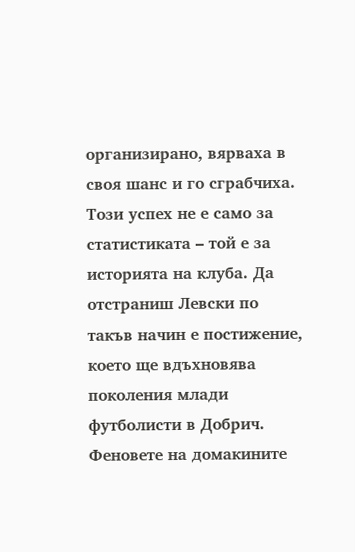организирано, вярваха в своя шанс и го сграбчиха. Този успех не е само за статистиката – той е за историята на клуба. Да отстраниш Левски по такъв начин е постижение, което ще вдъхновява поколения млади футболисти в Добрич.
Феновете на домакините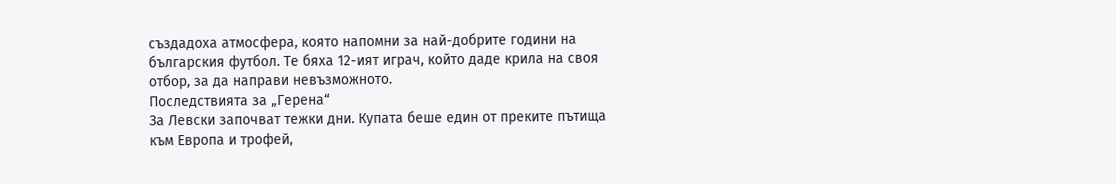създадоха атмосфера, която напомни за най-добрите години на българския футбол. Те бяха 12-ият играч, който даде крила на своя отбор, за да направи невъзможното.
Последствията за „Герена“
За Левски започват тежки дни. Купата беше един от преките пътища към Европа и трофей,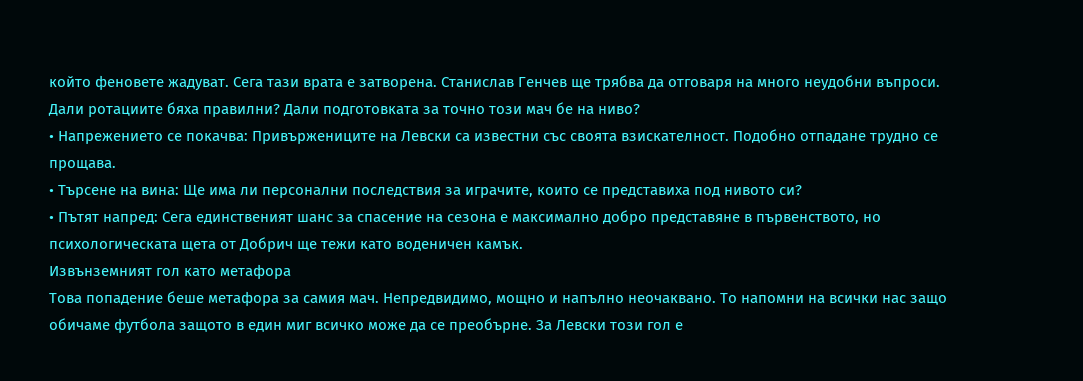който феновете жадуват. Сега тази врата е затворена. Станислав Генчев ще трябва да отговаря на много неудобни въпроси. Дали ротациите бяха правилни? Дали подготовката за точно този мач бе на ниво?
• Напрежението се покачва: Привържениците на Левски са известни със своята взискателност. Подобно отпадане трудно се прощава.
• Търсене на вина: Ще има ли персонални последствия за играчите, които се представиха под нивото си?
• Пътят напред: Сега единственият шанс за спасение на сезона е максимално добро представяне в първенството, но психологическата щета от Добрич ще тежи като воденичен камък.
Извънземният гол като метафора
Това попадение беше метафора за самия мач. Непредвидимо, мощно и напълно неочаквано. То напомни на всички нас защо обичаме футбола защото в един миг всичко може да се преобърне. За Левски този гол е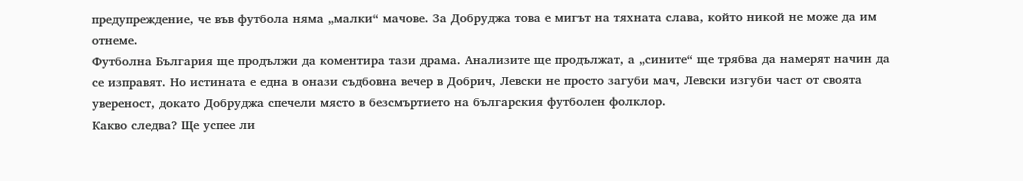предупреждение, че във футбола няма „малки“ мачове. За Добруджа това е мигът на тяхната слава, който никой не може да им отнеме.
Футболна България ще продължи да коментира тази драма. Анализите ще продължат, а „сините“ ще трябва да намерят начин да се изправят. Но истината е една в онази съдбовна вечер в Добрич, Левски не просто загуби мач, Левски изгуби част от своята увереност, докато Добруджа спечели място в безсмъртието на българския футболен фолклор.
Какво следва? Ще успее ли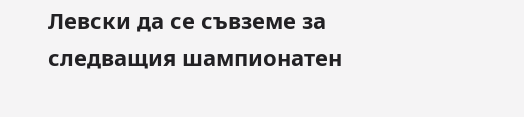Левски да се съвземе за следващия шампионатен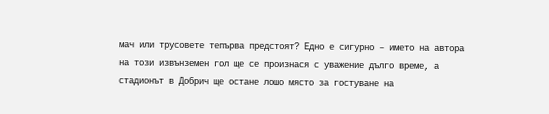мач или трусовете тепърва предстоят? Едно е сигурно – името на автора на този извънземен гол ще се произнася с уважение дълго време, а стадионът в Добрич ще остане лошо място за гостуване на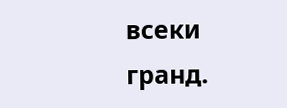всеки гранд.